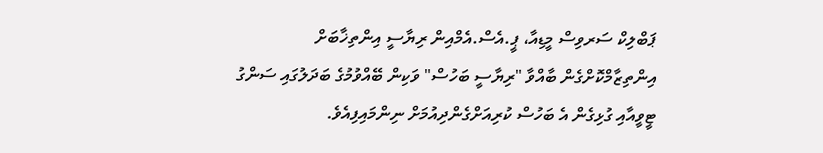ޕަބްލިކް ސަރވިސް މީޑިއާ، ޕީ.އެސް.އެމްއިން ރިޔާސީ އިންތިޚާބަށް އިންތިޒާމްކޮށްގެން ބާއްވާ "ރިޔާސީ ބަހުސް" ވަކިން ބޭއްވުމުގެ ބަދަލުގައި ސަންގު ޓީވީއާއި ގުޅިގެން އެ ބަހުސް ކުރިއަށްގެންދިއުމަށް ނިންމައިފިއެވެ.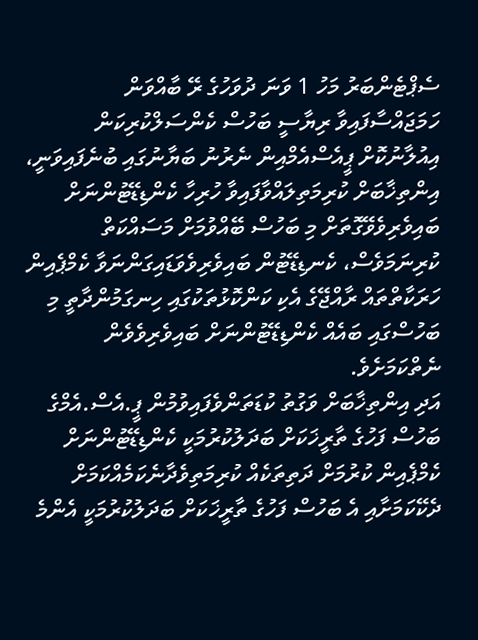ސެޕްޓެންބަރު މަހު 1 ވަނަ ދުވަހުގެ ރޭ ބާއްވަން ހަމަޖައްސާފައިވާ ރިޔާސީ ބަހުސް ކެންސަލްކުރިކަން އިއުލާނުކޮށް ޕީއެސްއެމްއިން ނެރުނު ބަޔާނުގައި ބުނެފައިވަނީ، އިންތިޚާބަށް ކުރިމަތިލައްވާފައިވާ ހުރިހާ ކެންޑިޑޭޓުންނަށް ބައިވެރިވެވޭގޮތަށް މި ބަހުސް ބޭއްވުމަށް މަސައްކަތް ކުރިނަމަވެސް، ކެނޑިޑޭޓުން ބައިވެރިވެވަޑައިގަންނަވާ ކެމްޕެއިން ހަރަކާތްތައް ރާއްޖޭގެ އެކި ކަންކޮޅުތަކުގައި ހިނގަމުންދާތީ މި ބަހުސްގައި ބައެއް ކެންޑިޑޭޓުންނަށް ބައިވެރިވެވެން ނެތްކަމަށެވެ.
އަދި އިންތިޚާބަށް ވަގުތު ކުޑަތަންވެފައިވުމުން ޕީ.އެސް.އެމްގެ ބަހުސް ފަހުގެ ތާރީޚަކަށް ބަދަލުކުރުމަކީ ކެންޑިޑޭޓުންނަށް ކެމްޕެއިން ކުރުމަށް ދަތިތަކެއް ކުރިމަތިވެދާނެކަމެއްކަމަށް ދެކޭކަމަށާއި އެ ބަހުސް ފަހުގެ ތާރީޚަކަށް ބަދަލުކުރުމަކީ އެންމެ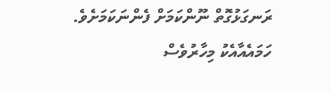ރަނގަޅުގޮތް ނޫންކަމަށް ފެންނަކަމަށެވެ.
ހަމައެއާއެކު މިހާރުވެސް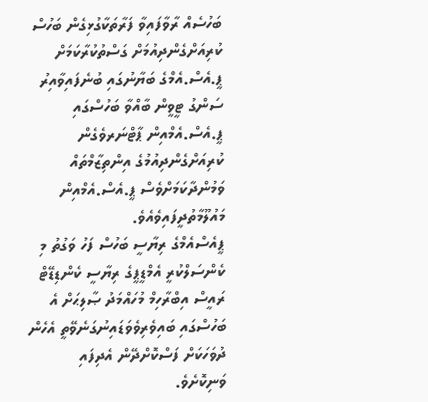ބަހުސެއް ރާވާފައިވާ ފަރާތަކާގުޅިގެން ބަހުސް ކުރިއަށްގެންދިއުމަށް ގަސްތުކުރާކަމަށް ޕީ.އެސް.އެމްގެ ބަޔާނުގައި ބުނެފައިވާއިރު ސަންގު ޓީވީން ބާއްވާ ބަހުސްގައި ޕީ.އެސް.އެމްއިން ޕާޓްނަރވެގެން ކުރިއަށްގެންދިއުމުގެ އިންތިޒާމްތައް ވަމުންދާކަމަށްވެސް ޕީ.އެސް.އެމްއިން މައުލޫމާތުދީފައިވެއެވެ.
ޕީއެސްއެމްގެ ރިޔާސީ ބަހުސް ފަހު ވަގުތު މި ކެންސަލްކުރީ އެމްޑީޕީގެ ރިޔާސީ ކެންޑިޑޭޓް ރައީސް އިބްރާހިމް މުހައްމަދު ޞާލިޙަށް އެ ބަހުސްގައި ބައިވެރިވެވަޑައިނުގަނެވޭތީ އެހެން ދުވަހަކަށް ފަސްކޮށްދޭން އެދިފައި ވަނިކޮށެވެ.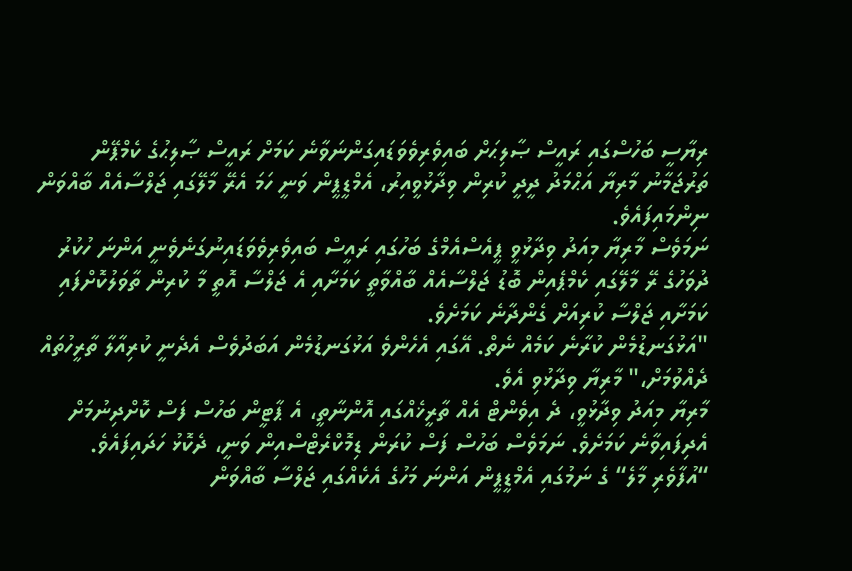ރިޔާސީ ބަހުސްގައި ރައީސް ޞާލިޙަށް ބައިވެރިވެވަޑައިގަންނަވާނެ ކަމަށް ރައީސް ޞާލިޙުގެ ކެމްޕޭން ތަރުޖަމާނު މާރިޔާ އަޙްމަދު ދީދީ ކުރިން ވިދާޅުވީއިރު، އެމްޑީޕީން ވަނީ ހަމަ އެރޭ މާލޭގައި ޖަލްސާއެއް ބާއްވަން ނިންމައިފައެވެ.
ނަމަވެސް މާރިޔާ މިއަދު ވިދާޅުވީ ޕީއެސްއެމްގެ ބަހުގައި ރައީސް ބައިވެރިވެވަޑައިނުގަނެވެނީ އަންނަ ހުކުރު ދުވަހުގެ ރޭ މާލޭގައި ކެމްޕެއިން ބޮޑު ޖަލްސާއެއް ބާއްވާތީ ކަމަށާއި އެ ޖަލްސާ އޮތީ މާ ކުރިން ތާވަލުކޮށްފައި ކަމަށާއި ޖަލްސާ ކުރިއަށް ގެންދާނެ ކަމަށެވެ.
"އަޅުގަނޑުމެން ކުރާނެ ކަމެއް ނެތް. އޭގައި އެހެންވެ އަޅުގަނޑުމެން އަބަދުވެސް އެދެނީ ކުރިއާލާ ތާރީހުތައް ދެއްވުމަށް،" މާރިޔާ ވިދާޅުވި އެވެ.
މާރިޔާ މިއަދު ވިދާޅުވީ، ދެ އިވެންޓް އެއް ތާރީޚެއްގައި އޮންނާތީ، އެ ޕާޓީން ބަހުސް ފަސް ކޮށްދިނުމަށް އެދިފައިވާނެ ކަމަށެވެ. ނަމަވެސް ބަހުސް ފަސް ކުރަން ޑިމޮކްރެޓްސްއިން ވަނީ، ދެކޮޅު ހަދައިފައެވެ.
“އުފާވެރި މާލެ“ ގެ ނަމުގައި އެމްޑީޕީން އަންނަ މަހުގެ އެކެއްގައި ޖަލްސާ ބާއްވަން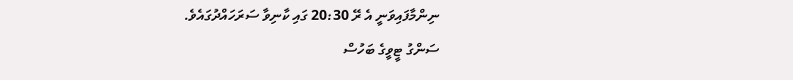ނިންމާފައިވަނީ އެ ރޭ 20:30 ގައި ކާނިވާ ސަރަހައްދުގައެވެ.
ސަންގު ޓީވީގެ ބަހުސް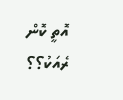އޮތީ ކޮން ރެއަކު؟؟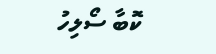ކޮބާ ސޯލިހު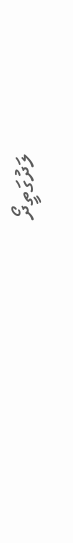ލަދުގަތީދޯ